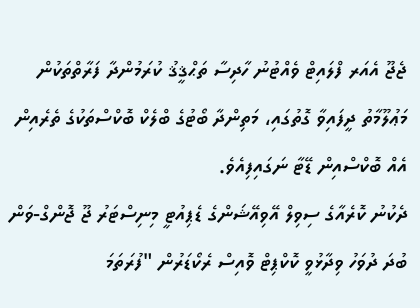ޖެޖޫ އެއަރ ފްލައިޓް ވެއްޓުނު ހާދިސާ ތަޙްޤީޤު ކުރަމުންދާ ފަރާތްތަކުން މަޢުލޫމާތު ދީފައިވާ ގޮތުގައި، މަތިންދާ ބޯޓުގެ ބްލެކް ބޮކްސްތަކުގެ ތެރެއިން އެއް ބޮކްސްއިން ޑޭޓާ ނަގައިފިއެވެ.
ދެކުނު ކޮރެއާގެ ސިވިލް އޭވިއޭޝަންގެ ޑެޕިއުޓީ މިނިސްޓަރު ޖޫ ޖޮންގް-ވަން ބުދަ ދުވަހު ވިދާޅުވީ ކޮކްޕިޓް ވޮއިސް ރެކޯޑަރުން "ފުރަތަމަ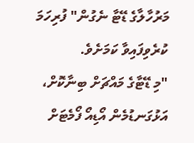މަރުހާލާގެ ޑޭޓާ ނެގުން" ފުރިހަމަ ކުރެވިފައިވާ ކަމަށެވެ.
"މި ޑޭޓާގެ މައްޗަށް ބިނާކޮށް، އަޅުގަނޑުމެން އޯޑިއޯ ފޯމެޓަށް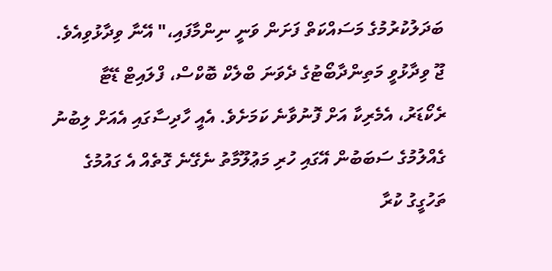ބަދަލުކުރުމުގެ މަސައްކަތް ފަށަން ވަނީ ނިންމާފައި،" އޭނާ ވިދާޅުވިއެވެ.
ޖޫ ވިދާޅުވީ މަތިންދާބޯޓުގެ ދެވަނަ ބްލެކް ބޮކްސް، ފްލައިޓް ޑޭޓާ ރެކޯޑަރު، އެމެރިކާ އަށް ފޮނުވާނެ ކަމަށެވެ. އެއީ ހާދިސާގައި އެއަށް ލިބުނު ގެއްލުމުގެ ސަބަބުން އޭގައި ހުރި މަޢުލޫމާތު ނެގޭނެ ގޮތެއް އެ ގައުމުގެ ތަހުގީގު ކުރާ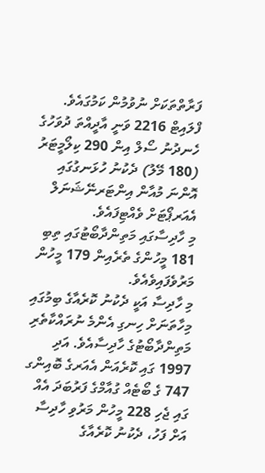ފަރާތްތަކަށް ނުވުމުން ކަމުގައެވެ.
ފްލައިޓް 2216 ވަނީ އާދީއްތަ ދުވަހުގެ ހެނދުނު ސޯލް އިން 290 ކިލޯމީޓަރު (180 މޭލު) ދެކުނު ހުޅަނގުގައި އޮންނަ މުއާން އިންޓަރނޭޝަނަލް އެއަރޕޯޓަށް ވެއްޓިފައެވެ.
މި ހާދިސާގައި މަތިންދާބޯޓުގައި ތިބި 181 މީހުންގެ ތެރެއިން 179 މީހުން މަރުވެފައިވެއެވެ.
މި ހާދިސާ އަކީ ދެކުނު ކޮރެއާގެ ބިމުގައި މިހާތަނަށް ހިނގި އެންމެ ނުރައްކާތެރި މަތިންދާބޯޓުގެ ހާދިސާއެވެ. އަދި 1997 ގައި ކޮރެއަން އެއަރގެ ބޮއިންގ 747 ގެ ބޯޓެއް ގުއާމްގެ ފަރުބަދަ އެއް ގައި ޖެހި 228 މީހުން މަރުވި ހާދިސާ އަށް ފަހު، ދެކުނު ކޮރެއާގެ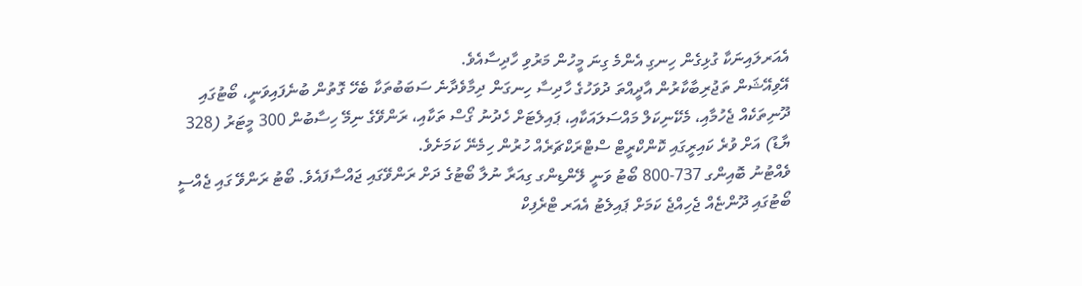އެއަރލައިނަކާ ގުޅިގެން ހިނގި އެންމެ ގިނަ މީހުން މަރުވި ހާދިސާއެވެ.
އޭވިއޭޝަން ތަޖުރިބާކާރުން އާދީއްތަ ދުވަހުގެ ހާދިސާ ހިނގަން ދިމާވެދާނެ ސަބަބުތަކާ ބެހޭ ގޮތުން ބުނެފައިވަނީ، ބޯޓުގައި ދޫނިތަކެއް ޖެހުމާއި، މެކޭނިކަލް މައްސަލައަކާއި، ޕައިލެޓަށް ހެދުނު ގޯސް ތަކާއި، ރަންވޭގެ ނިމޭ ހިސާބުން 300 މީޓަރު (328 ޔާޑު) އަށް ވުރެ ކައިރީގައި ކޮންކްރީޓް ސްޓްރަކްޗަރެއް ހުރުން ހިމެނޭ ކަމަށެވެ.
ވެއްޓުނު ބޮއިންގ 737-800 ބޯޓު ވަނީ ލޭންޑިންގ ގިއަރާ ނުލާ ބޯޓުގެ ދަށް ރަންވޭގައި ޖައްސާފައެވެ. ބޯޓު ރަންވޭ ގައި ޖެއްސީ ބޯޓުގައި ދޫންޏެއް ޖެހިއްޖެ ކަމަށް ޕައިލެޓު އެއަރ ޓްރެފިކް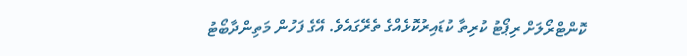ކޮންޓްރޯލަށް ރިޕޯޓު ކުރިތާ ކުޑައިރުކޮޅެއްގެ ތެރޭގައެވެ. އޭގެ ފަހުން މަތިންދާބޯޓު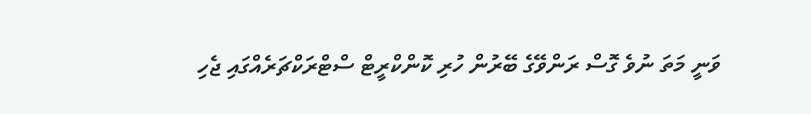ވަނީ މަތަ ނުވެ ގޮސް ރަންވޭގެ ބޭރުން ހުރި ކޮންކްރީޓް ސްޓްރަކްޗަރެއްގައި ޖެހި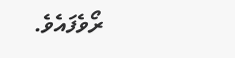ރޯވެފައެވެ.